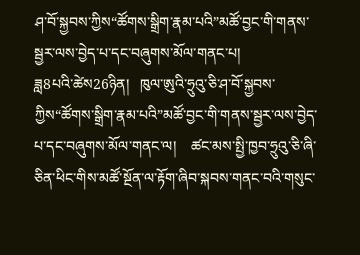ཤ་བོ་སྐྱབས་ཀྱིས“ཚོགས་སྒྲིག་རྣམ་པའི”མཚོ་བྱང་གི་གནས་སྦྱར་ལས་བྱེད་པ་དང་བཞུགས་མོལ་གནང་པ།
ཟླ8པའི་ཚེས26ཉིན།   ཁུལ་ཨུའི་ཧྲུའུ་ཅི་ཤ་བོ་སྐྱབས་ཀྱིས“ཚོགས་སྒྲིག་རྣམ་པའི”མཚོ་བྱང་གི་གནས་སྦྱར་ལས་བྱེད་པ་དང་བཞུགས་མོལ་གནང་ལ།    ཚང་མས་སྤྱི་ཁྱབ་ཧྲུའུ་ཅི་ཞི་ཅིན་ཕིང་གིས་མཚོ་སྔོན་ལ་རྟོག་ཞིབ་སྐབས་གནང་བའི་གསུང་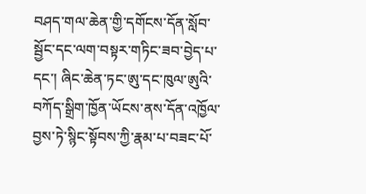བཤད་གལ་ཆེན་གྱི་དགོངས་དོན་སློབ་སྦྱོང་དང་ལག་བསྟར་གཏིང་ཟབ་བྱེད་པ་དང་། ཞིང་ཆེན་ཏང་ཨུ་དང་ཁུལ་ཨུའི་བཀོད་སྒྲིག་ཁྱོན་ཡོངས་ནས་དོན་འཁྱོལ་བྱས་ཏེ་སྙིང་སྟོབས་ཀྱི་རྣམ་པ་བཟང་པོ་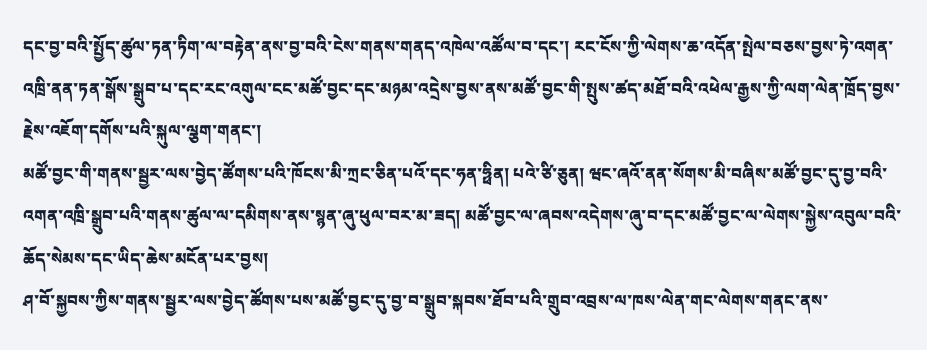དང་བྱ་བའི་སྤྱོད་ཚུལ་ཏན་ཏིག་ལ་བརྟེན་ནས་བྱ་བའི་ངེས་གནས་གནད་འཁེལ་འཚོལ་བ་དང་། རང་ངོས་ཀྱི་ལེགས་ཆ་འདོན་སྤེལ་བཅས་བྱས་ཏེ་འགན་འཁྲི་ནན་ཏན་སྒོས་སྒྲུབ་པ་དང་རང་འགུལ་ངང་མཚོ་བྱང་དང་མཉམ་འདྲེས་བྱས་ནས་མཚོ་བྱང་གི་སྤུས་ཚད་མཐོ་བའི་འཕེལ་རྒྱས་ཀྱི་ལག་ལེན་ཁྲོད་བྱས་རྗེས་འཇོག་དགོས་པའི་སྐུལ་ལྕག་གནང་།
མཚོ་བྱང་གི་གནས་སྦྱར་ལས་བྱེད་ཚོགས་པའི་ཁོངས་མི་ཀྲང་ཅིན་པའོ་དང་ཧན་ཧྥིན། པའེ་ཙི་ཅུན། ཝང་ཞའོ་ནན་སོགས་མི་བཞིས་མཚོ་བྱང་དུ་བྱ་བའི་འགན་འཁྲི་སྒྲུབ་པའི་གནས་ཚུལ་ལ་དམིགས་ནས་སྙན་ཞུ་ཕུལ་བར་མ་ཟད། མཚོ་བྱང་ལ་ཞབས་འདེགས་ཞུ་བ་དང་མཚོ་བྱང་ལ་ལེགས་སྐྱེས་འབུལ་བའི་ཆོད་སེམས་དང་ཡིད་ཆེས་མངོན་པར་བྱས།
ཤ་བོ་སྐྱབས་ཀྱིས་གནས་སྦྱར་ལས་བྱེད་ཚོགས་པས་མཚོ་བྱང་དུ་བྱ་བ་སྒྲུབ་སྐབས་ཐོབ་པའི་གྲུབ་འབྲས་ལ་ཁས་ལེན་གང་ལེགས་གནང་ནས་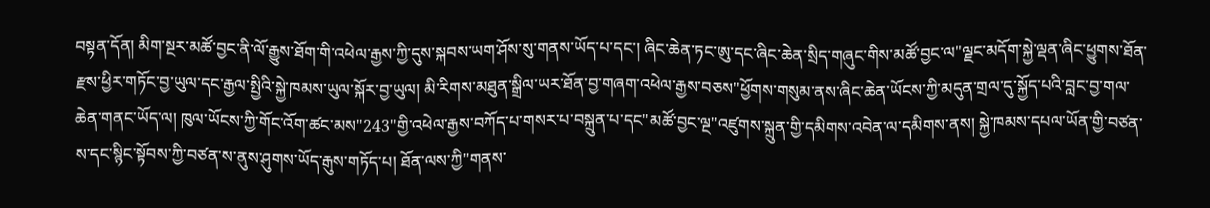བསྟན་དོན། མིག་སྔར་མཚོ་བྱང་ནི་ལོ་རྒྱུས་ཐོག་གི་འཕེལ་རྒྱས་ཀྱི་དུས་སྐབས་ཡག་ཤོས་སུ་གནས་ཡོད་པ་དང་། ཞིང་ཆེན་ཏང་ཨུ་དང་ཞིང་ཆེན་སྲིད་གཞུང་གིས་མཚོ་བྱང་ལ"ལྗང་མདོག་སྐྱེ་ལྡན་ཞིང་ཕྱུགས་ཐོན་རྫས་ཕྱིར་གཏོང་བྱ་ཡུལ་དང་རྒྱལ་སྤྱིའི་སྐྱེ་ཁམས་ཡུལ་སྐོར་བྱ་ཡུལ། མི་རིགས་མཐུན་སྒྲིལ་ཡར་ཐོན་བྱ་གཞག་འཕེལ་རྒྱས་བཅས"ཕྱོགས་གསུམ་ནས་ཞིང་ཆེན་ཡོངས་ཀྱི་མདུན་གྲལ་དུ་སྐྱོད་པའི་བླང་བྱ་གལ་ཆེན་གནང་ཡོད་ལ། ཁུལ་ཡོངས་ཀྱི་གོང་འོག་ཚང་མས"243"གྱི་འཕེལ་རྒྱས་བཀོད་པ་གསར་པ་བསྐྲུན་པ་དང"མཚོ་བྱང་ལྔ"འཛུགས་སྐྲུན་གྱི་དམིགས་འབེན་ལ་དམིགས་ནས། སྐྱེ་ཁམས་དཔལ་ཡོན་གྱི་བཙན་ས་དང་སྙིང་སྟོབས་ཀྱི་བཙན་ས་ནུས་ཤུགས་ཡོད་རྒུས་གཏོད་པ། ཐོན་ལས་ཀྱི"གནས་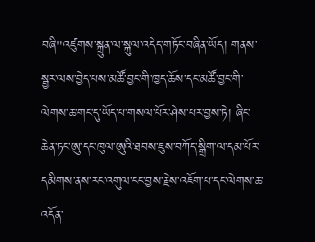བཞི"འཛུགས་སྐྲུན་ལ་སྐུལ་འདེད་གཏོང་བཞིན་ཡོད། གནས་སྦྱར་ལས་བྱེད་པས་མཚོ་བྱང་གི་ཁྱད་ཆོས་དང་མཚོ་བྱང་གི་ལེགས་ཆ་གང་དུ་ཡོད་པ་གསལ་པོར་ཤེས་པར་བྱས་ཏེ། ཞིང་ཆེན་ཏང་ཨུ་དང་ཁུལ་ཨུའི་ཐབས་ཇུས་བཀོད་སྒྲིག་ལ་དམ་པོར་དམིགས་ནས་རང་འགུལ་ངང་བྱས་རྗེས་འཇོག་པ་དང་ལེགས་ཆ་འདོན་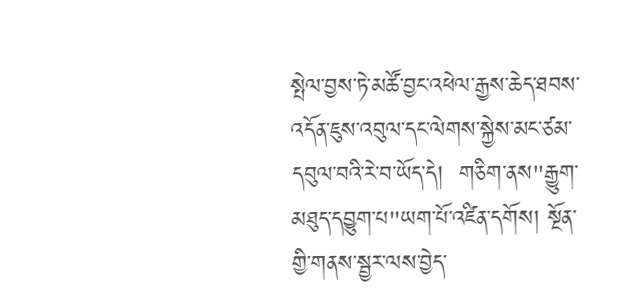སྤེལ་བྱས་ཏེ་མཚོ་བྱང་འཕེལ་རྒྱས་ཆེད་ཐབས་འདོན་ཇུས་འབུལ་དང་ལེགས་སྐྱེས་མང་ཙམ་དབུལ་བའི་རེ་བ་ཡོད་དེ།  གཅིག་ནས"རྒྱུག་མཐུད་དབྱུག་པ"ཡག་པོ་འཛིན་དགོས། སྔོན་གྱི་གནས་སྦྱར་ལས་བྱེད་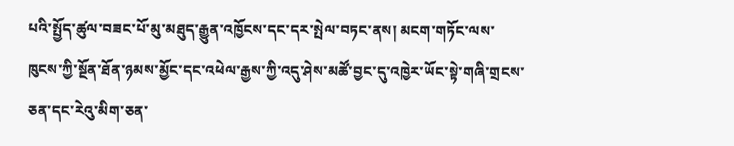པའི་སྤྱོད་ཚུལ་བཟང་པོ་མུ་མཐུད་རྒྱུན་འཁྱོངས་དང་དར་སྤེལ་བཏང་ནས། མངག་གཏོང་ལས་ཁུངས་ཀྱི་སྔོན་ཐོན་ཉམས་མྱོང་དང་འཕེལ་རྒྱས་ཀྱི་འདུ་ཤེས་མཚོ་བྱང་དུ་འཁྱེར་ཡོང་སྟེ་གཞི་གྲངས་ཅན་དང་རེའུ་མིག་ཅན་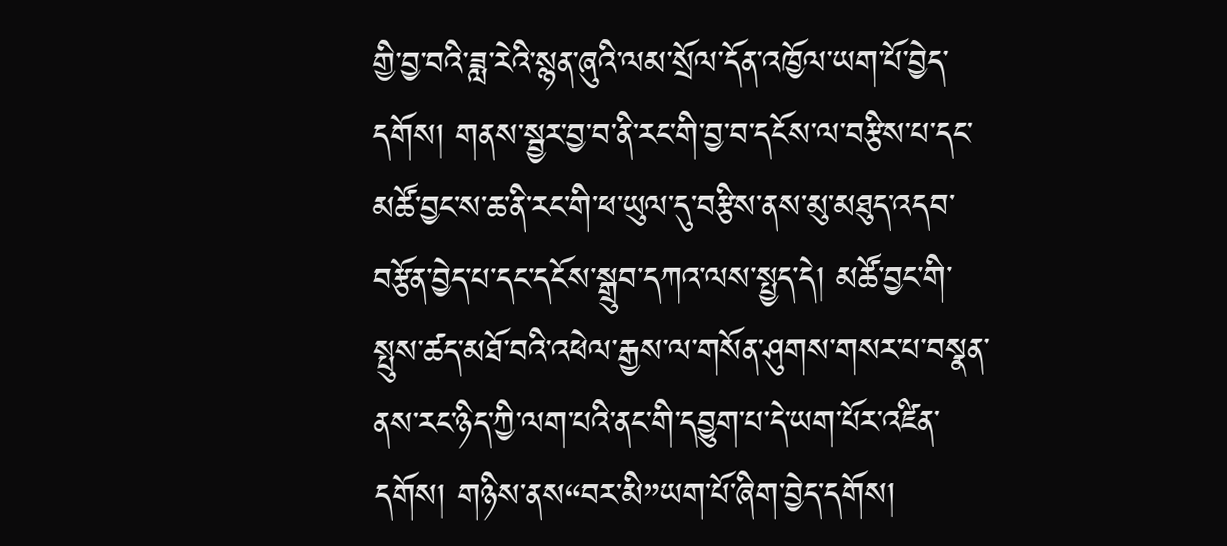གྱི་བྱ་བའི་ཟླ་རེའི་སྙན་ཞུའི་ལམ་སྲོལ་དོན་འཁྱོལ་ཡག་པོ་བྱེད་དགོས། གནས་སྦྱར་བྱ་བ་ནི་རང་གི་བྱ་བ་དངོས་ལ་བརྩིས་པ་དང་མཚོ་བྱང་ས་ཆ་ནི་རང་གི་ཕ་ཡུལ་དུ་བརྩིས་ནས་མུ་མཐུད་འདབ་བརྩོན་བྱེད་པ་དང་དངོས་སྒྲུབ་དཀའ་ལས་སྤྱད་དེ། མཚོ་བྱང་གི་སྤུས་ཚད་མཐོ་བའི་འཕེལ་རྒྱས་ལ་གསོན་ཤུགས་གསར་པ་བསྣན་ནས་རང་ཉིད་ཀྱི་ལག་པའི་ནང་གི་དབྱུག་པ་དེ་ཡག་པོར་འཛིན་དགོས། གཉིས་ནས“བར་མི”ཡག་པོ་ཞིག་བྱེད་དགོས།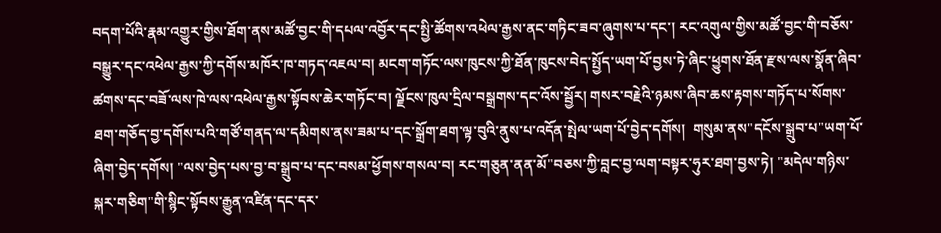བདག་པོའི་རྣམ་འགྱུར་གྱིས་ཐོག་ནས་མཚོ་བྱང་གི་དཔལ་འབྱོར་དང་སྤྱི་ཚོགས་འཕེལ་རྒྱས་ནང་གཏིང་ཟབ་ཞུགས་པ་དང་། རང་འགུལ་གྱིས་མཚོ་བྱང་གི་བཅོས་བསྒྱུར་དང་འཕེལ་རྒྱས་ཀྱི་དགོས་མཁོར་ཁ་གཏད་འཇལ་བ། མངག་གཏོང་ལས་ཁུངས་ཀྱི་ཐོན་ཁུངས་བེད་སྤྱོད་ཡག་པོ་བྱས་ཏེ་ཞིང་ཕྱུགས་ཐོན་རྫས་ལས་སྣོན་ཞིབ་ཚགས་དང་བཟོ་ལས་ཁེ་ལས་འཕེལ་རྒྱས་སྟོབས་ཆེར་གཏོང་བ། ལྗོངས་ཁུལ་དྲིལ་བསྒྲགས་དང་འོས་སྦྱོར། གསར་བརྗེའི་ཉམས་ཞིབ་ཆས་རྟགས་གཏོད་པ་སོགས་ཐག་གཅོད་བྱ་དགོས་པའི་གཙོ་གནད་ལ་དམིགས་ནས་ཟམ་པ་དང་སྒྲོག་ཐག་ལྟ་བུའི་ནུས་པ་འདོན་སྤེལ་ཡག་པོ་བྱེད་དགོས།  གསུམ་ནས"དངོས་སྒྲུབ་པ"ཡག་པོ་ཞིག་བྱེད་དགོས། "ལས་བྱེད་པས་བྱ་བ་སྒྲུབ་པ་དང་བསམ་ཕྱོགས་གསལ་བ། རང་གཅུན་ནན་མོ"བཅས་ཀྱི་བླང་བྱ་ལག་བསྟར་ཧུར་ཐག་བྱས་ཏེ། "མདེལ་གཉིས་སྐར་གཅིག"གི་སྙིང་སྟོབས་རྒྱུན་འཛིན་དང་དར་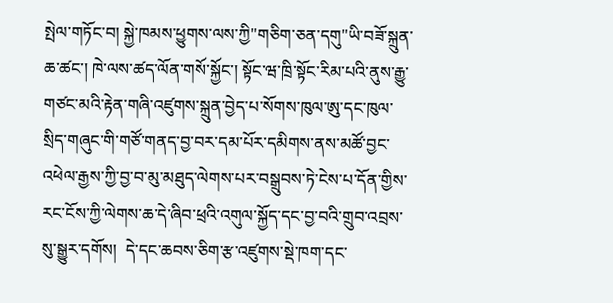སྤེལ་གཏོང་བ། སྐྱེ་ཁམས་ཕྱུགས་ལས་ཀྱི"གཅིག་ཅན་དགུ"ཡི་བཟོ་སྐྲུན་ཆ་ཚང་། ཁེ་ལས་ཚད་ལོན་གསོ་སྐྱོང་། སྟོང་ཝ་ཁྲི་སྟོང་རིམ་པའི་ནུས་རྒྱུ་གཙང་མའི་རྟེན་གཞི་འཛུགས་སྐྲུན་བྱེད་པ་སོགས་ཁུལ་ཨུ་དང་ཁུལ་སྲིད་གཞུང་གི་གཙོ་གནད་བྱ་བར་དམ་པོར་དམིགས་ནས་མཚོ་བྱང་འཕེལ་རྒྱས་ཀྱི་བྱ་བ་མུ་མཐུད་ལེགས་པར་བསྒྲུབས་ཏེ་ངེས་པ་དོན་གྱིས་རང་ངོས་ཀྱི་ལེགས་ཆ་དེ་ཞིབ་ཕྲའི་འགུལ་སྐྱོད་དང་བྱ་བའི་གྲུབ་འབྲས་སུ་སྒྱུར་དགོས།  དེ་དང་ཆབས་ཅིག་རྩ་འཛུགས་སྡེ་ཁག་དང་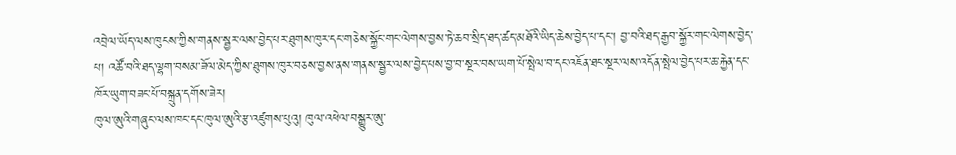འབྲེལ་ཡོད་ལས་ཁུངས་ཀྱིས་གནས་སྦྱར་ལས་བྱེད་པར་ཐུགས་ཁུར་དང་གཅེས་སྐྱོང་གང་ལེགས་བྱས་ཏེ་ཆབ་སྲིད་ཐད་ཚད་མཐོའི་ཡིད་ཆེས་བྱེད་པ་དང་། བྱ་བའི་ཐད་རྒྱབ་སྐྱོར་གང་ལེགས་བྱེད་པ། འཚོ་བའི་ཐད་ལྷག་བསམ་ཟོལ་མེད་ཀྱིས་ཐུགས་ཁུར་བཅས་བྱས་ནས་གནས་སྦྱར་ལས་བྱེད་པས་བྱ་བ་སྔར་བས་ཡག་པོ་སྤེལ་བ་དང་འཇོན་ཐང་སྔར་ལས་འདོན་སྤེལ་བྱེད་པར་ཆ་རྐྱེན་དང་ཁོར་ཡུག་བཟང་པོ་བསྐྲུན་དགོས་ཟེར།
ཁུལ་ཨུའི་གཞུང་ལས་ཁང་དང་ཁུལ་ཨུའི་རྩ་འཛུགས་པུའུ། ཁུལ་འཕེལ་བསྒྱུར་ཨུ་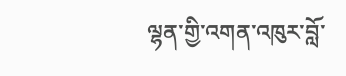ལྷན་གྱི་འགན་འཁུར་བློ་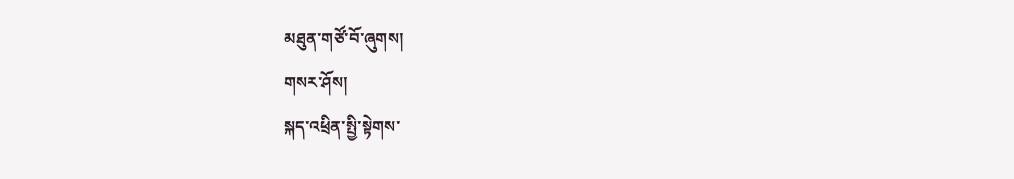མཐུན་གཙོ་བོ་ཞུགས།
གསར་ཤོས།
སྐད་འཕྲིན་སྤྱི་སྟེགས་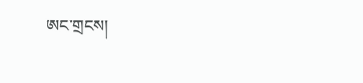ཨང་གྲངས།